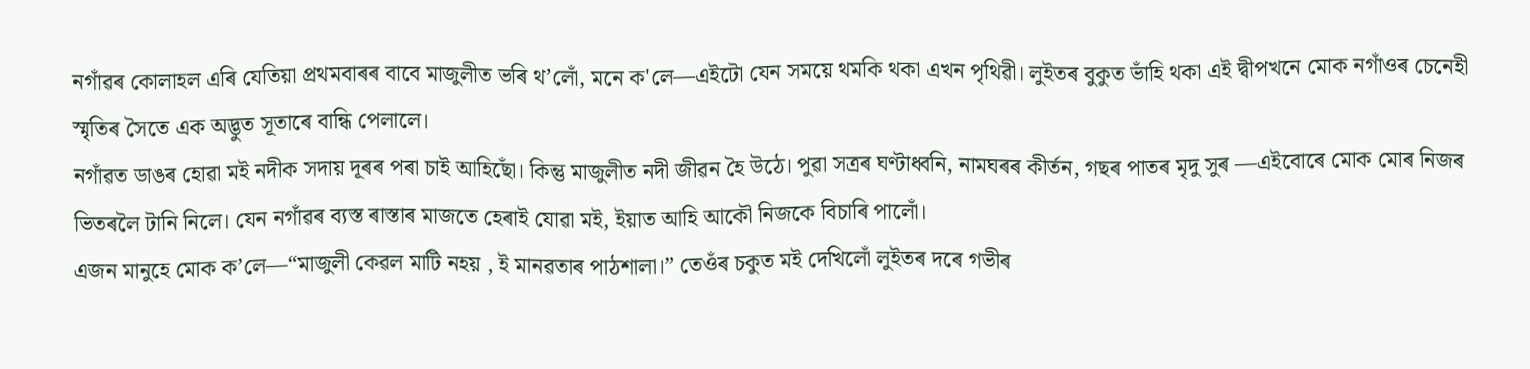নগাঁৱৰ কোলাহল এৰি যেতিয়া প্ৰথমবাৰৰ বাবে মাজুলীত ভৰি থ’লোঁ, মনে ক'লে—এইটো যেন সময়ে থমকি থকা এখন পৃথিৱী। লুইতৰ বুকুত ভাঁহি থকা এই দ্বীপখনে মোক নগাঁওৰ চেনেহী স্মৃতিৰ সৈতে এক অদ্ভুত সূতাৰে বান্ধি পেলালে।
নগাঁৱত ডাঙৰ হোৱা মই নদীক সদায় দূৰৰ পৰা চাই আহিছোঁ। কিন্তু মাজুলীত নদী জীৱন হৈ উঠে। পুৱা সত্ৰৰ ঘণ্টাধ্বনি, নামঘৰৰ কীৰ্তন, গছৰ পাতৰ মৃদু সুৰ —এইবোৰে মোক মোৰ নিজৰ ভিতৰলৈ টানি নিলে। যেন নগাঁৱৰ ব্যস্ত ৰাস্তাৰ মাজতে হেৰাই যোৱা মই, ইয়াত আহি আকৌ নিজকে বিচাৰি পালোঁ।
এজন মানুহে মোক ক’লে—“মাজুলী কেৱল মাটি নহয় , ই মানৱতাৰ পাঠশালা।” তেওঁৰ চকুত মই দেখিলোঁ লুইতৰ দৰে গভীৰ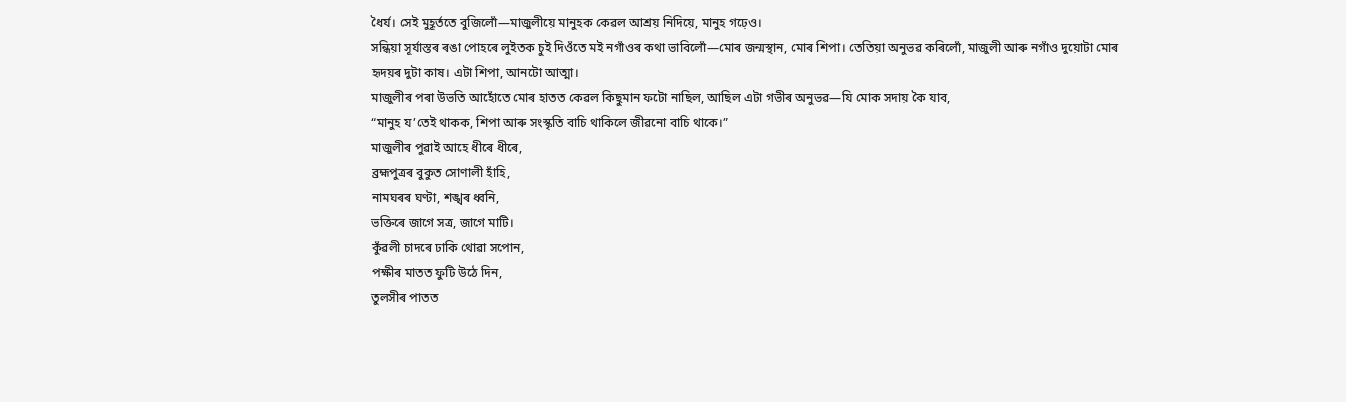ধৈৰ্য। সেই মুহূৰ্ততে বুজিলোঁ—মাজুলীয়ে মানুহক কেৱল আশ্ৰয় নিদিয়ে, মানুহ গঢ়েও।
সন্ধিয়া সূৰ্যাস্তৰ ৰঙা পোহৰে লুইতক চুই দিওঁতে মই নগাঁওৰ কথা ভাবিলোঁ—মোৰ জন্মস্থান, মোৰ শিপা। তেতিয়া অনুভৱ কৰিলোঁ, মাজুলী আৰু নগাঁও দুয়োটা মোৰ হৃদয়ৰ দুটা কাষ। এটা শিপা, আনটো আত্মা।
মাজুলীৰ পৰা উভতি আহোঁতে মোৰ হাতত কেৱল কিছুমান ফটো নাছিল, আছিল এটা গভীৰ অনুভৱ—যি মোক সদায় কৈ যাব,
“মানুহ য’তেই থাকক, শিপা আৰু সংস্কৃতি বাচি থাকিলে জীৱনো বাচি থাকে।”
মাজুলীৰ পুৱাই আহে ধীৰে ধীৰে,
ব্ৰহ্মপুত্ৰৰ বুকুত সোণালী হাঁহি,
নামঘৰৰ ঘণ্টা, শঙ্খৰ ধ্বনি,
ভক্তিৰে জাগে সত্ৰ, জাগে মাটি।
কুঁৱলী চাদৰে ঢাকি থোৱা সপোন,
পক্ষীৰ মাতত ফুটি উঠে দিন,
তুলসীৰ পাতত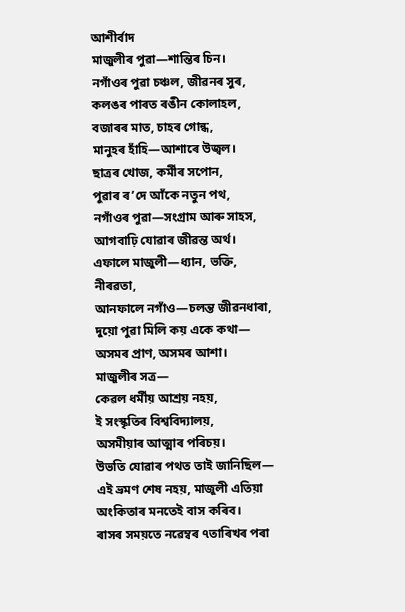আশীৰ্বাদ
মাজুলীৰ পুৱা—শান্তিৰ চিন।
নগাঁওৰ পুৱা চঞ্চল, জীৱনৰ সুৰ,
কলঙৰ পাৰত ৰঙীন কোলাহল,
বজাৰৰ মাত, চাহৰ গোন্ধ,
মানুহৰ হাঁহি—আশাৰে উজ্বল।
ছাত্ৰৰ খোজ, কৰ্মীৰ সপোন,
পুৱাৰ ৰ’দে আঁকে নতুন পথ,
নগাঁওৰ পুৱা—সংগ্ৰাম আৰু সাহস,
আগবাঢ়ি যোৱাৰ জীৱন্ত অৰ্থ।
এফালে মাজুলী—ধ্যান, ভক্তি, নীৰৱতা,
আনফালে নগাঁও—চলন্ত জীৱনধাৰা,
দুয়ো পুৱা মিলি কয় একে কথা—
অসমৰ প্ৰাণ, অসমৰ আশা।
মাজুলীৰ সত্ৰ—
কেৱল ধৰ্মীয় আশ্ৰয় নহয়,
ই সংস্কৃতিৰ বিশ্ববিদ্যালয়,
অসমীয়াৰ আত্মাৰ পৰিচয়।
উভতি যোৱাৰ পথত তাই জানিছিল— এই ভ্ৰমণ শেষ নহয়, মাজুলী এতিয়া অংকিতাৰ মনতেই বাস কৰিব।
ৰাসৰ সময়তে নৱেম্বৰ ৭তাৰিখৰ পৰা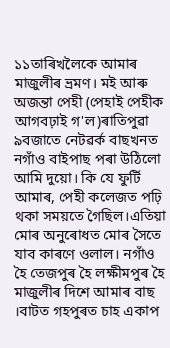১১তাৰিখলৈকে আমাৰ মাজুলীৰ ভ্ৰমণ। মই আৰু অজন্তা পেহী (পেহাই পেহীক আগবঢ়াই গ'ল)ৰাতিপুৱা ৯বজাতে নেটৱৰ্ক বাছখনত নগাঁও বাইপাছ পৰা উঠিলো আমি দুয়ো। কি যে ফুৰ্টি আমাৰ, পেহী কলেজত পঢ়ি থকা সময়তে গৈছিল।এতিয়া মোৰ অনুৰোধত মোৰ সৈতে যাব কাৰণে ওলাল। নগাঁও হৈ তেজপুৰ হৈ লক্ষীমপুৰ হৈ মাজুলীৰ দিশে আমাৰ বাছ ।বাটত গহপুৰত চাহ একাপ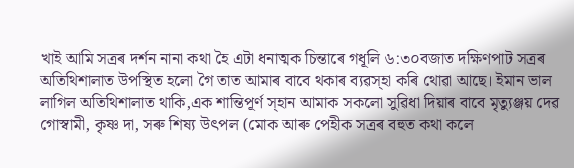খাই আমি সত্রৰ দৰ্শন নানা কথা হৈ এটা ধনাত্মক চিন্তাৰে গধূলি ৬:৩০বজাত দক্ষিণপাট সত্ৰৰ অতিথিশালাত উপস্থিত হলো গৈ তাত আমাৰ বাবে থকাৰ ব্যৱস্হা কৰি থোৱা আছে। ইমান ভাল লাগিল অতিথিশালাত থাকি,এক শান্তিপূৰ্ণ স্হান আমাক সকলো সুৱিধা দিয়াৰ বাবে মৃত্যুঞ্জয় দেৱ গোস্বামী, কৃষ্ণ দা, সৰু শিষ্য উৎপল (মোক আৰু পেহীক সত্ৰৰ বহুত কথা কলে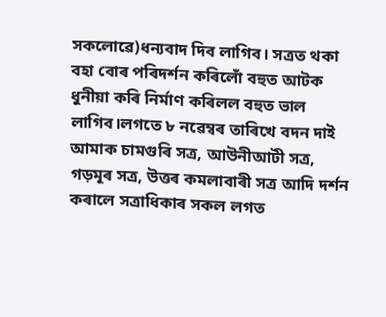সকলোৱে)ধন্যবাদ দিব লাগিব। সত্রত থকা বহা বোৰ পৰিদৰ্শন কৰিলোঁ বহুত আটক ধুনীয়া কৰি নিৰ্মাণ কৰিলল বহুত ভাল লাগিব।লগতে ৮ নৱেম্বৰ তাৰিখে বদন দাই আমাক চামগুৰি সত্ৰ, আউনীআটী সত্ৰ, গড়মূৰ সত্ৰ, উত্তৰ কমলাবাৰী সত্ৰ আদি দৰ্শন কৰালে সত্ৰাধিকাৰ সকল লগত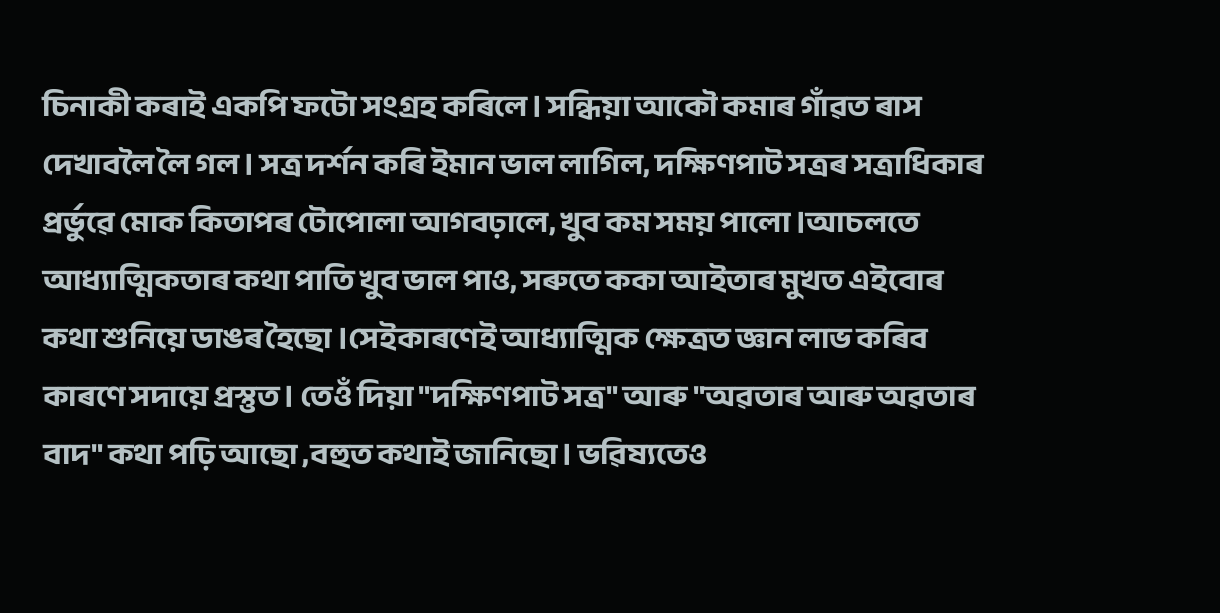চিনাকী কৰাই একপি ফটো সংগ্ৰহ কৰিলে। সন্ধিয়া আকৌ কমাৰ গাঁৱত ৰাস দেখাবলৈ লৈ গল। সত্ৰ দৰ্শন কৰি ইমান ভাল লাগিল, দক্ষিণপাট সত্ৰৰ সত্ৰাধিকাৰ প্ৰৰ্ভুৱে মোক কিতাপৰ টোপোলা আগবঢ়ালে, খুব কম সময় পালো ।আচলতে আধ্যাত্মিকতাৰ কথা পাতি খুব ভাল পাও, সৰুতে ককা আইতাৰ মুখত এইবোৰ কথা শুনিয়ে ডাঙৰ হৈছো ।সেইকাৰণেই আধ্যাত্মিক ক্ষেত্ৰত জ্ঞান লাভ কৰিব কাৰণে সদায়ে প্ৰস্তুত। তেওঁ দিয়া "দক্ষিণপাট সত্ৰ" আৰু "অৱতাৰ আৰু অৱতাৰ বাদ" কথা পঢ়ি আছো ,বহুত কথাই জানিছো। ভৱিষ্যতেও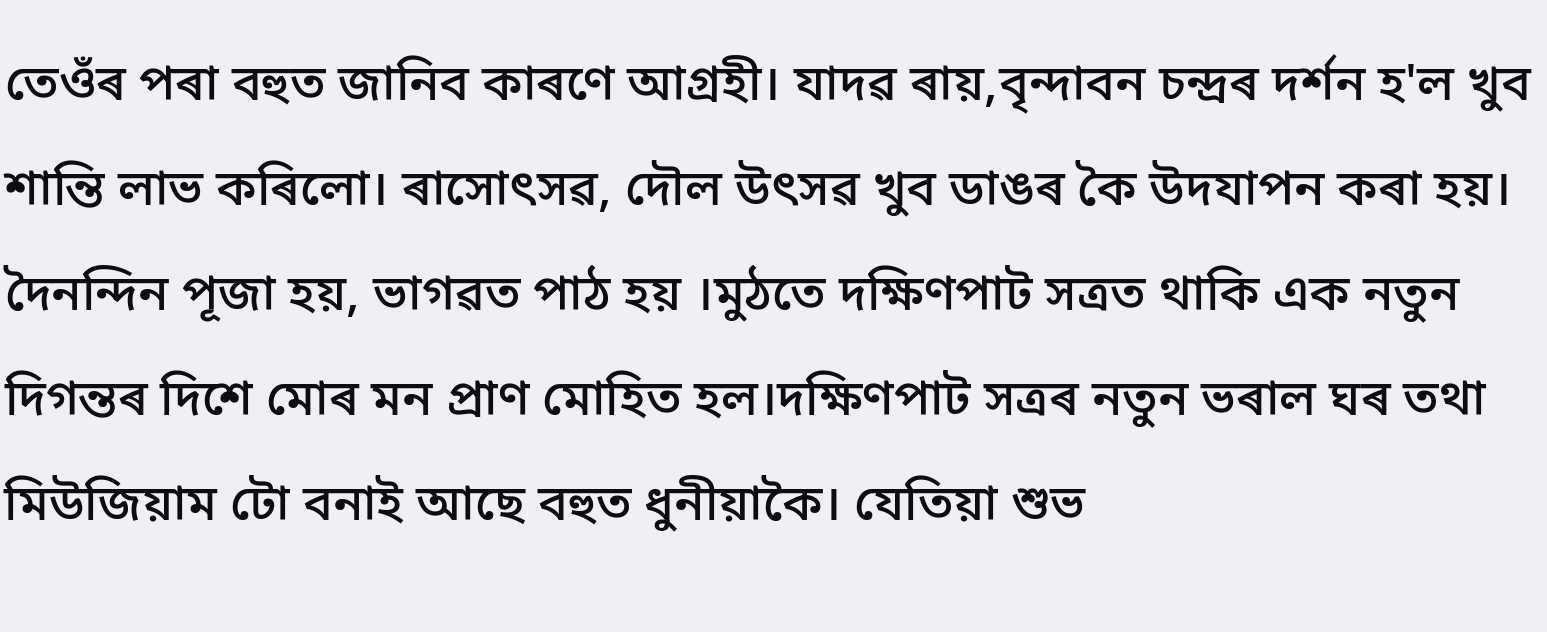তেওঁৰ পৰা বহুত জানিব কাৰণে আগ্ৰহী। যাদৱ ৰায়,বৃন্দাবন চন্দ্ৰৰ দৰ্শন হ'ল খুব শান্তি লাভ কৰিলো। ৰাসোৎসৱ, দৌল উৎসৱ খুব ডাঙৰ কৈ উদযাপন কৰা হয়। দৈনন্দিন পূজা হয়, ভাগৱত পাঠ হয় ।মুঠতে দক্ষিণপাট সত্ৰত থাকি এক নতুন দিগন্তৰ দিশে মোৰ মন প্ৰাণ মোহিত হল।দক্ষিণপাট সত্ৰৰ নতুন ভৰাল ঘৰ তথা মিউজিয়াম টো বনাই আছে বহুত ধুনীয়াকৈ। যেতিয়া শুভ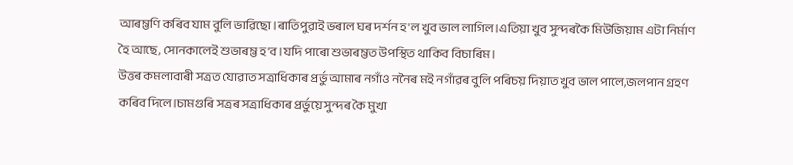আৰম্ভণি কৰিব যাম বুলি ভাৱিছো।ৰাতিপুৱাই ভৰাল ঘৰ দৰ্শন হ'ল খুব ভাল লাগিল।এতিয়া খুব সুন্দৰকৈ মিউজিয়াম এটা নিৰ্মাণ হৈ আছে, সোনকালেই শুভাৰম্ভ হ'ব।যদি পাৰো শুভাৰম্ভত উপস্থিত থাকিব বিচাৰিম।
উত্তৰ কমলাবাৰী সত্ৰত যোৱাত সত্ৰাধিকাৰ প্ৰৰ্ভু আমাৰ নগাঁও ননৈৰ মই নগাঁৱৰ বুলি পৰিচয় দিয়াত খুব ভাল পালে,জলপান গ্ৰহণ কৰিব দিলে।চামগুৰি সত্ৰৰ সত্ৰাধিকাৰ প্ৰৰ্ভুয়ে সুন্দৰ কৈ মুখা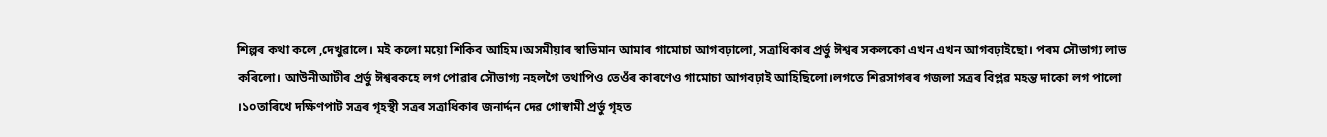শিল্পৰ কথা কলে ,দেখুৱালে। মই কলো ময়ো শিকিব আহিম।অসমীয়াৰ স্বাভিমান আমাৰ গামোচা আগবঢ়ালো, সত্ৰাধিকাৰ প্ৰৰ্ভু ঈশ্বৰ সকলকো এখন এখন আগবঢ়াইছো। পৰম সৌভাগ্য লাভ কৰিলো। আউনীআটীৰ প্ৰৰ্ভু ঈশ্বৰকহে লগ পোৱাৰ সৌভাগ্য নহলগৈ তথাপিও তেওঁৰ কাৰণেও গামোচা আগবঢ়াই আহিছিলো।লগতে শিৱসাগৰৰ গজলা সত্ৰৰ বিপ্লৱ মহন্ত দাকো লগ পালো ।১০তাৰিখে দক্ষিণপাট সত্ৰৰ গৃহস্থী সত্ৰৰ সত্ৰাধিকাৰ জনাৰ্দ্দন দেৱ গোস্বামী প্ৰৰ্ভু গৃহত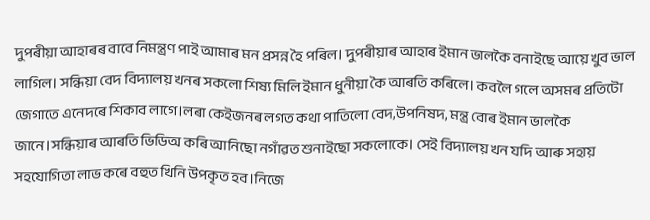দুপৰীয়া আহাৰৰ বাবে নিমন্ত্ৰণ পাই আমাৰ মন প্ৰসন্ন হৈ পৰিল। দুপৰীয়াৰ আহাৰ ইমান ভালকৈ বনাইছে আয়ে খুব ভাল লাগিল। সন্ধিয়া বেদ বিদ্যালয় খনৰ সকলো শিষ্য মিলি ইমান ধুনীয়া কৈ আৰতি কৰিলে। কবলৈ গলে অসমৰ প্ৰতিটো জেগাতে এনেদৰে শিকাব লাগে।লৰা কেইজনৰ লগত কথা পাতিলো বেদ,উপনিষদ, মন্ত্র বোৰ ইমান ভালকৈ জানে।সন্ধিয়াৰ আৰতি ভিডিঅ কৰি আনিছো নগাঁৱত শুনাইছো সকলোকে। সেই বিদ্যালয় খন যদি আৰু সহায় সহযোগিতা লাভ কৰে বহুত খিনি উপকৃত হব।নিজে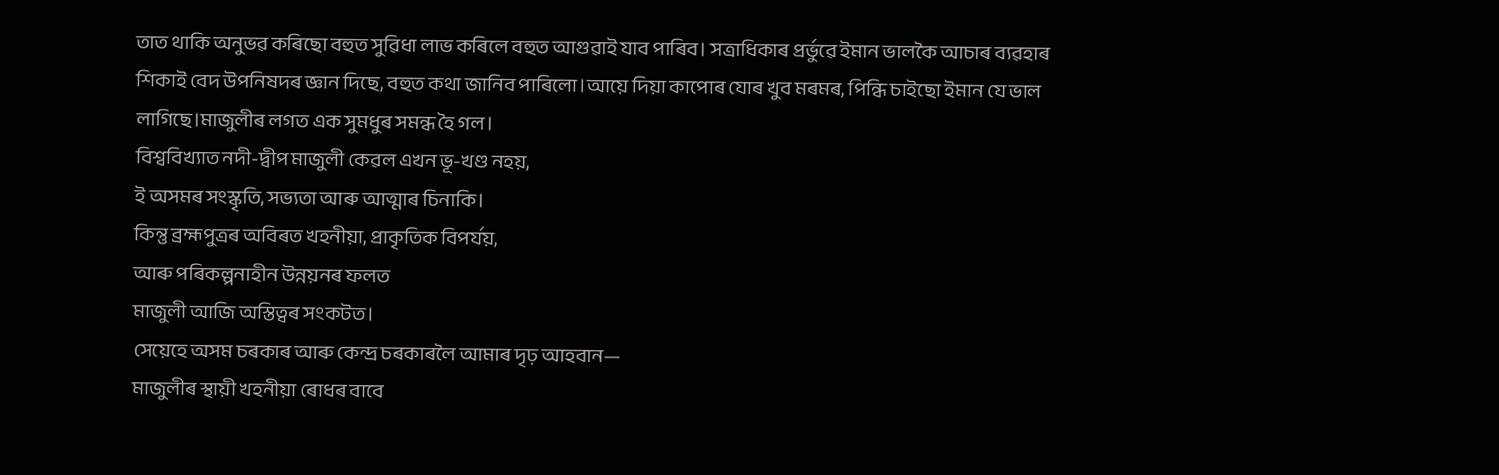তাত থাকি অনুভৱ কৰিছো বহুত সুৱিধা লাভ কৰিলে বহুত আগুৱাই যাব পাৰিব। সত্ৰাধিকাৰ প্ৰৰ্ভুৱে ইমান ভালকৈ আচাৰ ব্যৱহাৰ শিকাই বেদ উপনিষদৰ জ্ঞান দিছে, বহুত কথা জানিব পাৰিলো।আয়ে দিয়া কাপোৰ যোৰ খুব মৰমৰ, পিন্ধি চাইছো ইমান যে ভাল লাগিছে।মাজুলীৰ লগত এক সুমধুৰ সমন্ধ হৈ গল।
বিশ্ববিখ্যাত নদী-দ্বীপ মাজুলী কেৱল এখন ভূ-খণ্ড নহয়,
ই অসমৰ সংস্কৃতি, সভ্যতা আৰু আত্মাৰ চিনাকি।
কিন্তু ব্ৰহ্মপুত্ৰৰ অবিৰত খহনীয়া, প্ৰাকৃতিক বিপৰ্যয়,
আৰু পৰিকল্পনাহীন উন্নয়নৰ ফলত
মাজুলী আজি অস্তিত্বৰ সংকটত।
সেয়েহে অসম চৰকাৰ আৰু কেন্দ্ৰ চৰকাৰলৈ আমাৰ দৃঢ় আহবান—
মাজুলীৰ স্থায়ী খহনীয়া ৰোধৰ বাবে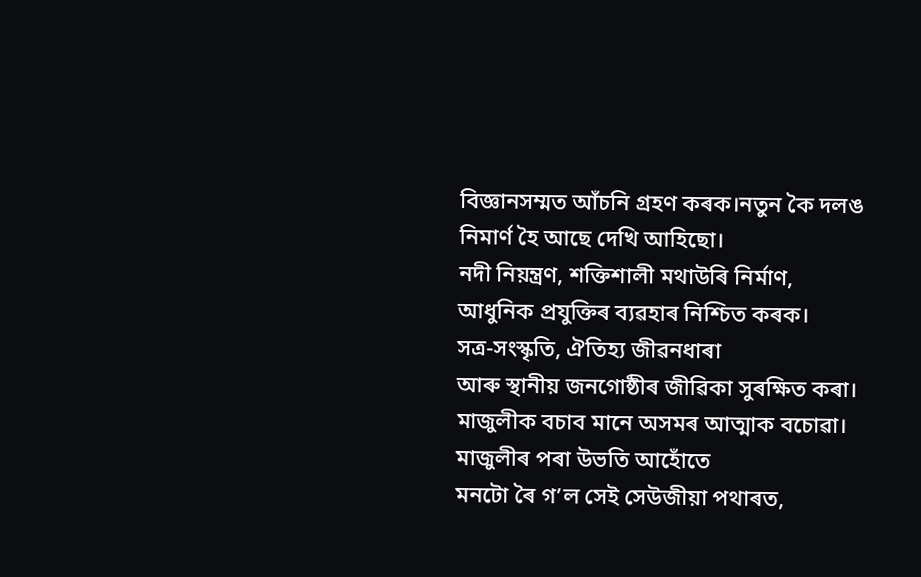বিজ্ঞানসম্মত আঁচনি গ্ৰহণ কৰক।নতুন কৈ দলঙ নিমাৰ্ণ হৈ আছে দেখি আহিছো।
নদী নিয়ন্ত্ৰণ, শক্তিশালী মথাউৰি নিৰ্মাণ,
আধুনিক প্ৰযুক্তিৰ ব্যৱহাৰ নিশ্চিত কৰক।
সত্ৰ-সংস্কৃতি, ঐতিহ্য জীৱনধাৰা
আৰু স্থানীয় জনগোষ্ঠীৰ জীৱিকা সুৰক্ষিত কৰা।
মাজুলীক বচাব মানে অসমৰ আত্মাক বচোৱা। মাজুলীৰ পৰা উভতি আহোঁতে
মনটো ৰৈ গ’ল সেই সেউজীয়া পথাৰত,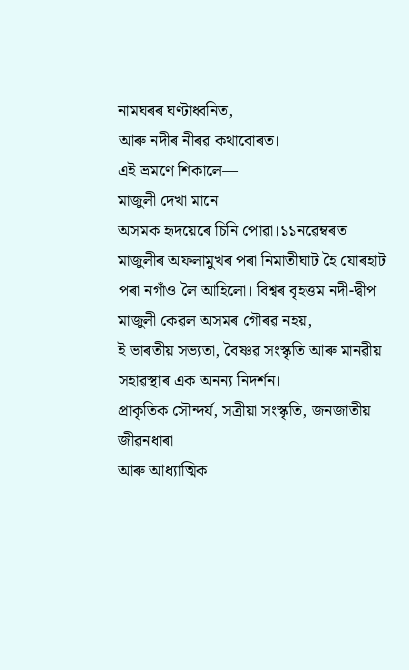নামঘৰৰ ঘণ্টাধ্বনিত,
আৰু নদীৰ নীৰৱ কথাবোৰত।
এই ভ্ৰমণে শিকালে—
মাজুলী দেখা মানে
অসমক হৃদয়েৰে চিনি পোৱা।১১নৱেম্বৰত মাজুলীৰ অফলামুখৰ পৰা নিমাতীঘাট হৈ যোৰহাট পৰা নগাঁও লৈ আহিলো। বিশ্বৰ বৃহত্তম নদী-দ্বীপ মাজুলী কেৱল অসমৰ গৌৰৱ নহয়,
ই ভাৰতীয় সভ্যতা, বৈষ্ণৱ সংস্কৃতি আৰু মানৱীয় সহাৱস্থাৰ এক অনন্য নিদৰ্শন।
প্ৰাকৃতিক সৌন্দৰ্য, সত্ৰীয়া সংস্কৃতি, জনজাতীয় জীৱনধাৰা
আৰু আধ্যাত্মিক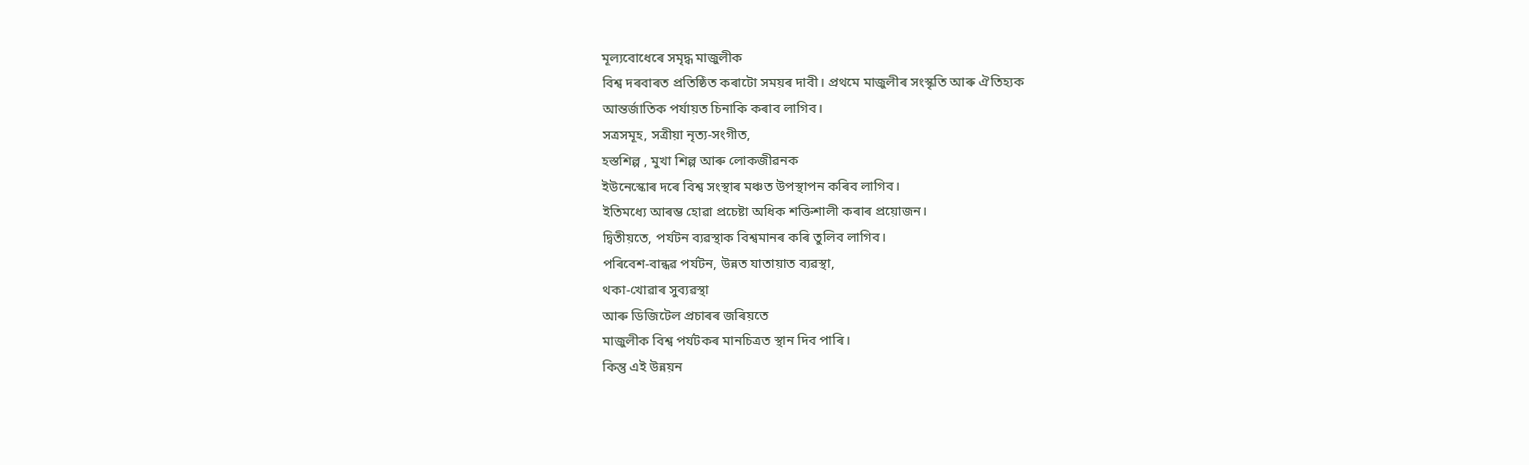মূল্যবোধেৰে সমৃদ্ধ মাজুলীক
বিশ্ব দৰবাৰত প্ৰতিষ্ঠিত কৰাটো সময়ৰ দাবী। প্ৰথমে মাজুলীৰ সংস্কৃতি আৰু ঐতিহ্যক
আন্তৰ্জাতিক পৰ্যায়ত চিনাকি কৰাব লাগিব।
সত্ৰসমূহ, সত্ৰীয়া নৃত্য-সংগীত,
হস্তশিল্প , মুখা শিল্প আৰু লোকজীৱনক
ইউনেস্কোৰ দৰে বিশ্ব সংস্থাৰ মঞ্চত উপস্থাপন কৰিব লাগিব।
ইতিমধ্যে আৰম্ভ হোৱা প্ৰচেষ্টা অধিক শক্তিশালী কৰাৰ প্ৰয়োজন।
দ্বিতীয়তে, পৰ্যটন ব্যৱস্থাক বিশ্বমানৰ কৰি তুলিব লাগিব।
পৰিবেশ-বান্ধৱ পৰ্যটন, উন্নত যাতায়াত ব্যৱস্থা,
থকা-খোৱাৰ সুব্যৱস্থা
আৰু ডিজিটেল প্ৰচাৰৰ জৰিয়তে
মাজুলীক বিশ্ব পৰ্যটকৰ মানচিত্ৰত স্থান দিব পাৰি।
কিন্তু এই উন্নয়ন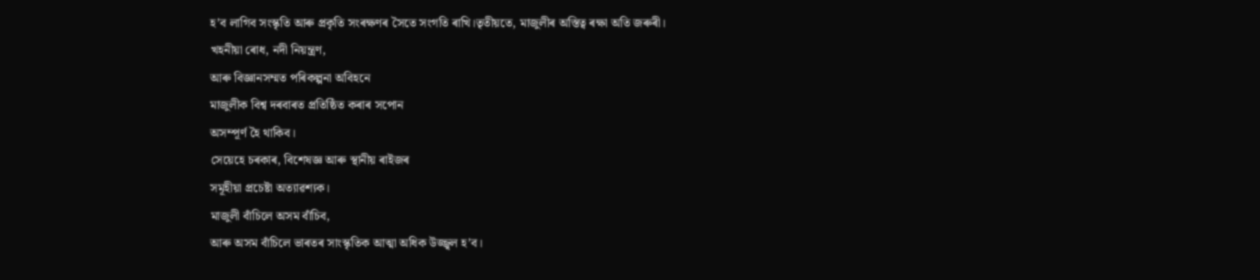হ’ব লাগিব সংস্কৃতি আৰু প্ৰকৃতি সংৰক্ষণৰ সৈতে সংগতি ৰাখি।তৃতীয়তে, মাজুলীৰ অস্তিত্ব ৰক্ষা অতি জৰুৰী।
খহনীয়া ৰোধ, নদী নিয়ন্ত্ৰণ,
আৰু বিজ্ঞানসম্মত পৰিকল্পনা অবিহনে
মাজুলীক বিশ্ব দৰবাৰত প্ৰতিষ্ঠিত কৰাৰ সপোন
অসম্পূৰ্ণ হৈ থাকিব।
সেয়েহে চৰকাৰ, বিশেষজ্ঞ আৰু স্থানীয় ৰাইজৰ
সমূহীয়া প্ৰচেষ্টা অত্যাৱশ্যক।
মাজুলী বাঁচিলে অসম বাঁচিব,
আৰু অসম বাঁচিলে ভাৰতৰ সাংস্কৃতিক আত্মা অধিক উজ্জ্বল হ’ব।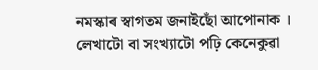নমস্কাৰ স্বাগতম জনাইছোঁ আপোনাক । লেখাটো বা সংখ্যাটো পঢ়ি কেনেকুৱা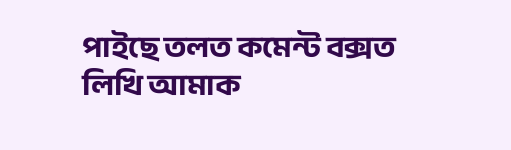পাইছে তলত কমেন্ট বক্সত লিখি আমাক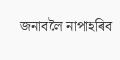জনাবলৈ নাপাহৰিব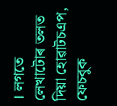। লগতে লেখাটোৰ তলত দিয়া হোৱাটচএপ, ফেচবুক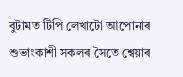বুটামত টিপি লেখাটো আপোনাৰ শুভাংকাশী সকলৰ সৈতে শ্বেয়াৰ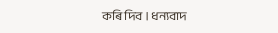কৰি দিব । ধন্যবাদ